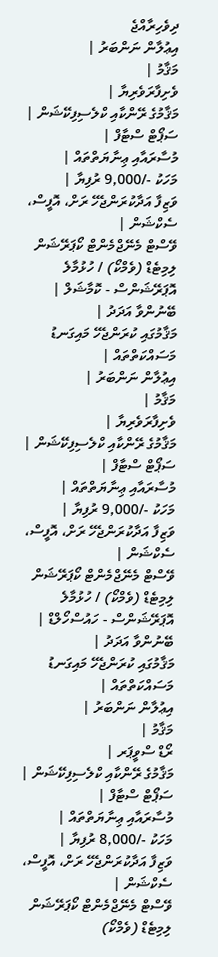ދިވެހިރާއްޖެ
އިޢުލާން ނަންބަރު |
މަޤާމު |
ވެށިފާރަވެރިޔާ |
މަޤާމުގެ ރޭންކާއި ކްލެސިފިކޭޝަން |
ސަޕޯޓް ސްޓާފް |
މުސާރައާއި ޢިނާޔަތްތައް |
މަހަކު -/9,000 ރުފިޔާ |
ވަޒިފާ އަދާކުރަންޖެހޭ ރަށް، އޮފީސް، ސެކްޝަން |
ވޭސްޓް މެނޭޖްމެންޓް ކޯޕަރޭޝަން ލިމިޓެޑް (ވެމްކޯ) / ހުޅުމާލެ އޮޕަރޭޝަންސް - ކޮމާޝަލް |
ބޭނުންވާ އަދަދު |
މަޤާމުގައި ކުރަންޖެހޭ މައިގަނޑު މަސައްކަތްތައް |
އިޢުލާން ނަންބަރު |
މަޤާމު |
ވެށިފާރަވެރިޔާ |
މަޤާމުގެ ރޭންކާއި ކްލެސިފިކޭޝަން |
ސަޕޯޓް ސްޓާފް |
މުސާރައާއި ޢިނާޔަތްތައް |
މަހަކު -/9,000 ރުފިޔާ |
ވަޒިފާ އަދާކުރަންޖެހޭ ރަށް، އޮފީސް، ސެކްޝަން |
ވޭސްޓް މެނޭޖްމެންޓް ކޯޕަރޭޝަން ލިމިޓެޑް (ވެމްކޯ) / ހުޅުމާލެ އޮޕަރޭޝަންސް - ހައުސްހޯލްޑް |
ބޭނުންވާ އަދަދު |
މަޤާމުގައި ކުރަންޖެހޭ މައިގަނޑު މަސައްކަތްތައް |
އިޢުލާން ނަންބަރު |
މަޤާމު |
ރޯޑް ސްވީޕަރ |
މަޤާމުގެ ރޭންކާއި ކްލެސިފިކޭޝަން |
ސަޕޯޓް ސްޓާފް |
މުސާރައާއި ޢިނާޔަތްތައް |
މަހަކު -/8,000 ރުފިޔާ |
ވަޒިފާ އަދާކުރަންޖެހޭ ރަށް، އޮފީސް، ސެކްޝަން |
ވޭސްޓް މެނޭޖްމެންޓް ކޯޕަރޭޝަން ލިމިޓެޑް (ވެމްކޯ)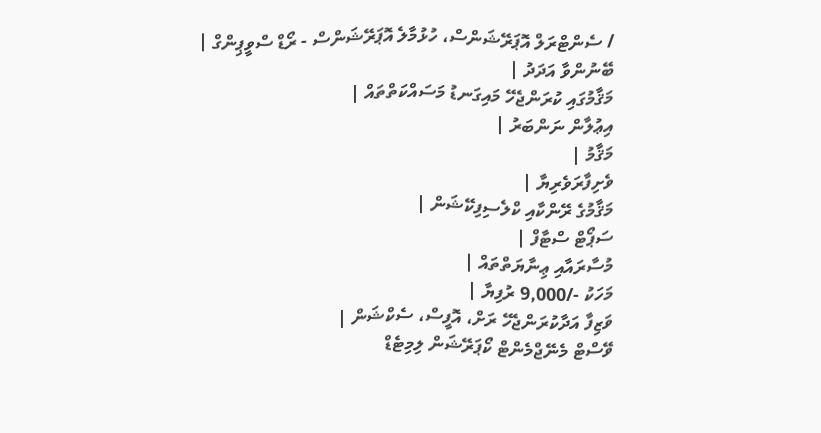/ ސެންޓްރަލް އޮޕަރޭޝަންސް، ހުޅުމާލެ އޮޕަރޭޝަންސް - ރޯޑް ސްވީޕިންގް |
ބޭނުންވާ އަދަދު |
މަޤާމުގައި ކުރަންޖެހޭ މައިގަނޑު މަސައްކަތްތައް |
އިޢުލާން ނަންބަރު |
މަޤާމު |
ވެށިފާރަވެރިޔާ |
މަޤާމުގެ ރޭންކާއި ކްލެސިފިކޭޝަން |
ސަޕޯޓް ސްޓާފް |
މުސާރައާއި ޢިނާޔަތްތައް |
މަހަކު -/9,000 ރުފިޔާ |
ވަޒިފާ އަދާކުރަންޖެހޭ ރަށް، އޮފީސް، ސެކްޝަން |
ވޭސްޓް މެނޭޖްމެންޓް ކޯޕަރޭޝަން ލިމިޓެޑް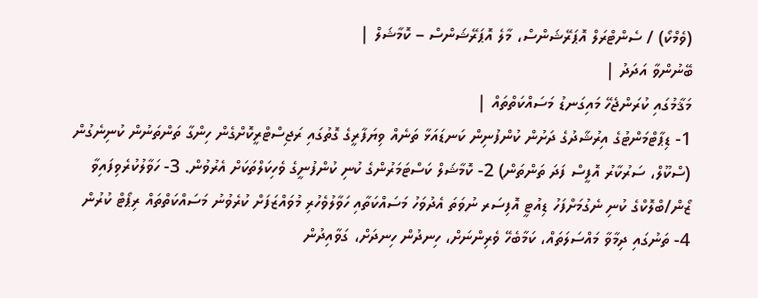(ވެމްކޯ) / ސެންޓްރަލް އޮޕަރޭޝަންސް، މާލެ އޮޕަރޭޝަންސް – ކޮމާޝަލް |
ބޭނުންވާ އަދަދު |
މަޤާމުގައި ކުރަންޖެހޭ މައިގަނޑު މަސައްކަތްތައް |
1- ޑިޕާޓްމަންޓުގެ އިރުޝާދުގެ ދަށުން ކުންފުނިން ކަނޑައަޅާ ތަނެއް ވިޔަފާރީގެ ގޮތުގައި ރަޖިސްޓްރީކޮށްގެން ހިންގާ ތަންތަނުން ކުނިނެގުން (ސްކޫލް، ސަރުކާރު އޮފީސް ފަދަ ތަންތަން) 2- ކޮމާޝަލް ކަސްޓަމަރުންގެ ކުނި ކުންފުނީގެ ވެހިކަލްތަކަށް އެރުވުން. 3- ހަވާލުކުރެވިފައިވާ ޒޯން/ބްލޮކްގެ ކުނި ނެގުމަށްފަހު ޑިއުޓީ އޮފިސަރ ނުވަތަ އެދުވަހު މަސައްކަތާއި ހަވާލުވެހުރި މުވައްޒަފަށް ކުރެވުނު މަސައްކަތްތައް ރިޕޯޓް ކުރުން 4- ތަނުގައި ދިމާވާ މައްސަލަތައް، ކަމާބެހޭ ވެރިންނަށް، ހިނދުން ހިނދަށް، ގަވާއިދުން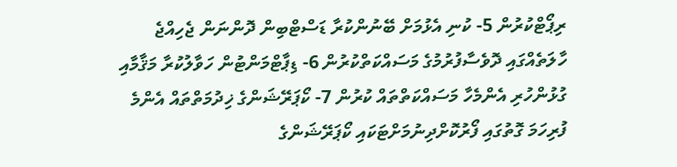ރިޕޯޓްކުރުން 5- ކުނި އެޅުމަށް ބޭނުންކުރާ ޑަސްޓްބިން ދޮންނަން ޖެހިއްޖެ ހާލަތެއްގައި ދޮވެސާފުރުމުގެ މަސައްކަތްކުރުން 6- ޑިޕާޓްމަންޓުން ހަވާލުކުރާ މަޤާމާއި ގުޅުންހުރި އެންމެހާ މަސައްކަތްތައް ކުރުން 7- ކޯޕަރޭޝަންގެ ޚިދުމަތްތައް އެންމެ ފުރިހަމަ ގޮތުގައި ފޯރުކޮށްދިނުމަށްޓަކައި ކޯޕަރޭޝަންގެ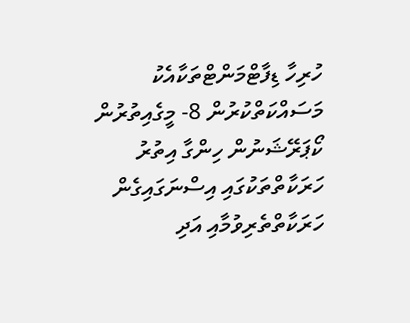ހުރިހާ ޑިފާޓްމަންޓްތަކާއެކު މަސައްކަތްކުރުން 8- މީގެއިތުރުން ކޯޕަރޭޝަނުން ހިންގާ އިތުރު ހަރަކާތްތަކުގައި އިސްނަގައިގެން ހަރަކާތްތެރިވުމާއި އަދި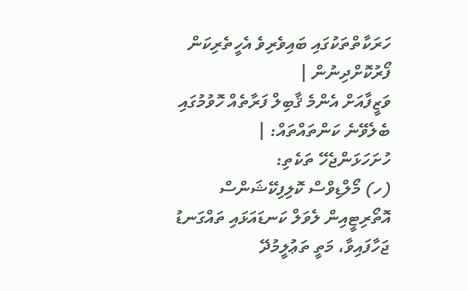ހަރަކާތްތަކުގައި ބައިވެރިވެ އެހީތެރިކަން ފޯރުކޮށްދިނުން |
ވަޒީފާއަށް އެންމެ ޤާބިލް ފަރާތެއް ހޮވުމުގައި ބެލެވޭނެ ކަންތައްތައް: |
ހުށަހަޅަންޖެހޭ ތަކެތި:
(ހ) މޯލްޑިވްސް ކޮލިފިކޭޝަންސް އޮތޯރިޓީއިން ލެވަލް ކަނޑައަޅައި ތައްގަނޑު ޖަހާފައިވާ، މަތީ ތަޢުލީމުދޭ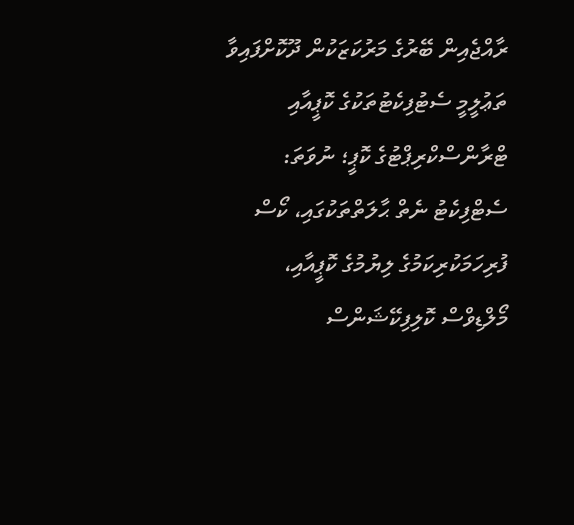ރާއްޖެއިން ބޭރުގެ މަރުކަޒަކުން ދޫކޮށްފައިވާ ތަޢުލީމީ ސެޓުފިކެޓުތަކުގެ ކޮޕީއާއި ޓްރާންސްކްރިޕްޓުގެ ކޮޕީ؛ ނުވަތަ: ސެޓްފިކެޓު ނެތް ޙާލަތްތަކުގައި، ކޯސް ފުރިހަމަކުރިކަމުގެ ލިޔުމުގެ ކޮޕީއާއި، މޯލްޑިވްސް ކޮލިފިކޭޝަންސް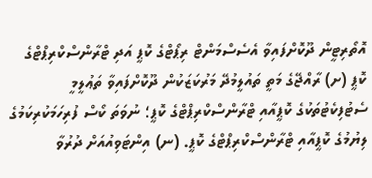އޮތޯރިޓީން ދޫކޮށްފައިވާ އެސެސްމަންޓް ރިޕޯޓްގެ ކޮޕީ އަދި ޓްރާންސްކްރިޕްޓްގެ ކޮޕީ (ށ) ރާއްޖޭގެ މަތީ ތައުލީމުދޭ މަރުކަޒަކުން ދޫކޮށްފައިވާ ތަޢުލީމީ ސެޓުފިކެޓުތަކުގެ ކޮޕީއާއި ޓްރާންސްކްރިޕްޓްގެ ކޮޕީ؛ ނުވަތަ ކޯސް ފުރިހަމަކުރިކަމުގެ ލިޔުމުގެ ކޮޕީއާއި ޓްރާންސްކްރިޕްޓްގެ ކޮޕީ. (ނ) އިންޓަވިއުއަށް ދުރުވާ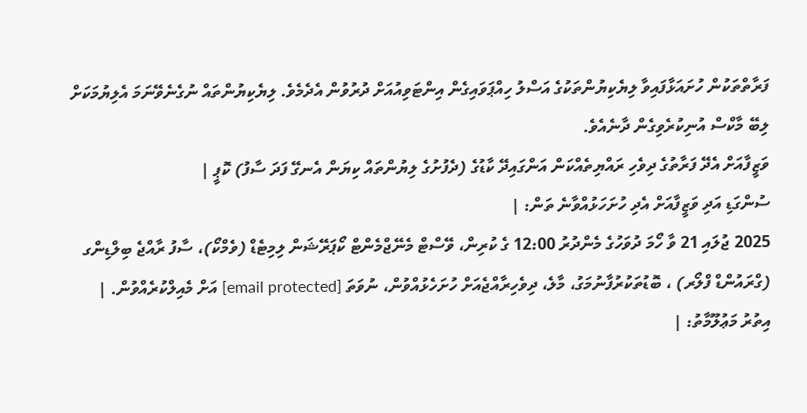ފަރާތްތަކުން ހުށައަޅާފައިވާ ލިޔެކިޔުންތަކުގެ އަސްލު ހިއްޕަވައިގެން އިންޓަވިއުއަށް ދުރުވުން އެދެމެވެ. ލިޔެކިޔުންތައް ނުގެނެވޭނަމަ އެލިޔުމަކަށް ލިބޭ މާކްސް އުނިކުރެވިގެން ދާނެއެވެ.
ވަޒީފާއަށް އެދޭ ފަރާތުގެ ދިވެހި ރައްޔިތެއްކަން އަންގައިދޭ ކާޑުގެ (ދެފުށުގެ ލިޔުންތައް ކިޔަން އެނގޭ ފަދަ ސާފު) ކޮޕީ |
ސުންގަޑި އަދި ވަޒީފާއަށް އެދި ހުށަހަޅުއްވާނެ ތަން: |
2025 ޖުލައި 21 ވާ ހޯމަ ދުވަހުގެ މެންދުރު 12:00 ގެ ކުރިން، ވޭސްޓް މެނޭޖްމެންޓް ކޯޕަރޭޝަން ލިމިޓެޑް (ވެމްކޯ)، ސާފު ރާއްޖެ ބިލްޑިންގ (ގްރައުންޑް ފްލޯރ) ، ބޮޑުތަކުރުފާނުމަގު، މާލެ، ދިވެހިރާއްޖެއަށް ހުށަހެޅުއްވުން، ނުވަތަ [email protected] އަށް މެއިލްކުރެއްވުން. |
އިތުރު މަޢުލޫމާތު: |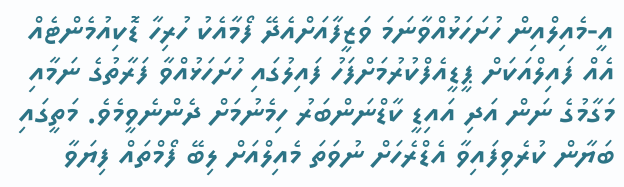އީ-މެއިލްއިން ހުށަހަޅުއްވާނަމަ ވަޒީފާއަށްއެދޭ ފޯމާއެކު ހުރިހާ ޑޮކިއުމެންޓެއް އެއް ފައިލްއަކަށް ޕީޑީއެފްކުރުމަށްފަހު ފައިލުގައި ހުށަހަޅުއްވާ ފަރާތުގެ ނަމާއި މަގާމުގެ ނަން އަދި އައިޑީ ކާޑްނަންބަރު ހިމެނުމަށް ދެންނެވީމެވެ. މަތީގައި ބަޔާން ކުރެވިފައިވާ އެޑްރެހަށް ނުވަތަ މެއިލްއަށް ލިބޭ ފޯމްތައް ފިޔަވާ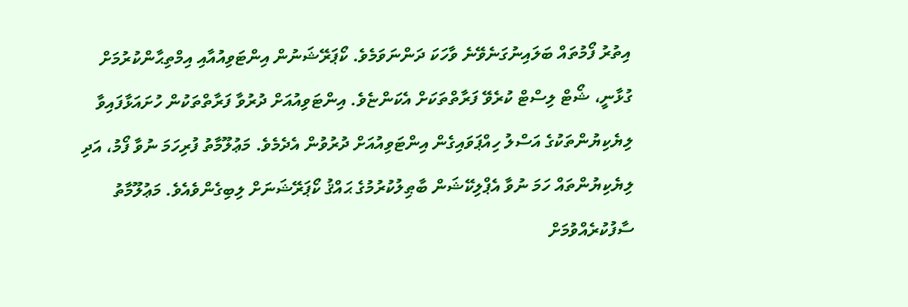އިތުރު ފޯމުތައް ބަލައިނުގަނެވޭނެ ވާހަކަ ދަންނަވަމެވެ. ކޯޕަރޭޝަނުން އިންޓަވިއުއާއި އިމްތިޙާންކުރުމަށް ގުޅާނީ، ޝޯޓް ލިސްޓް ކުރެވޭ ފަރާތްތަކަށް އެކަންޏެވެ. އިންޓަވިއުއަށް ދުރުވާ ފަރާތްތަކުން ހުށައަޅާފައިވާ ލިޔެކިޔުންތަކުގެ އަސްލު ހިއްޕަވައިގެން އިންޓަވިއުއަށް ދުރުވުން އެދެމެވެ. މަޢުލޫމާތު ފުރިހަމަ ނުވާ ފޯމު، އަދި ލިޔެކިޔުންތައް ހަމަ ނުވާ އެޕްލިކޭޝަން ބާޠިލުކުރުމުގެ ޙައްޤު ކޯޕަރޭޝަނަށް ލިބިގެންވެއެވެ. މަޢުލޫމާތު ސާފުކުރެއްވުމަށް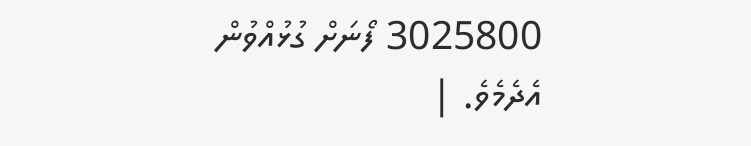3025800 ފޯނަށް ގުޅުއްވުން އެދެމެވެ. |